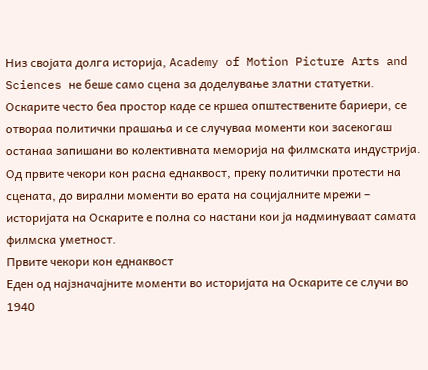Низ својата долга историја, Academy of Motion Picture Arts and Sciences не беше само сцена за доделување златни статуетки. Оскарите често беа простор каде се кршеа општествените бариери, се отвораа политички прашања и се случуваа моменти кои засекогаш останаа запишани во колективната меморија на филмската индустрија.
Од првите чекори кон расна еднаквост, преку политички протести на сцената, до вирални моменти во ерата на социјалните мрежи – историјата на Оскарите е полна со настани кои ја надминуваат самата филмска уметност.
Првите чекори кон еднаквост
Еден од најзначајните моменти во историјата на Оскарите се случи во 1940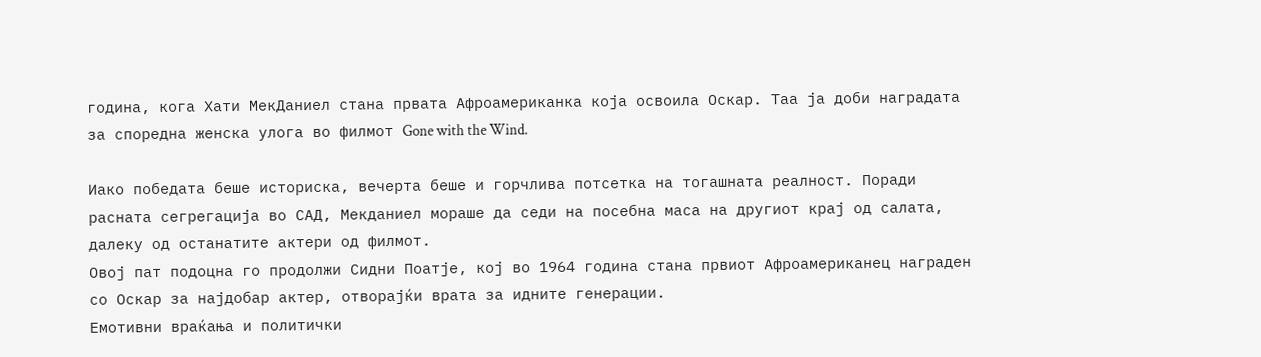година, кога Хати МекДаниел стана првата Афроамериканка која освоила Оскар. Таа ја доби наградата за споредна женска улога во филмот Gone with the Wind.

Иако победата беше историска, вечерта беше и горчлива потсетка на тогашната реалност. Поради расната сегрегација во САД, Мекданиел мораше да седи на посебна маса на другиот крај од салата, далеку од останатите актери од филмот.
Овој пат подоцна го продолжи Сидни Поатје, кој во 1964 година стана првиот Афроамериканец награден со Оскар за најдобар актер, отворајќи врата за идните генерации.
Емотивни враќања и политички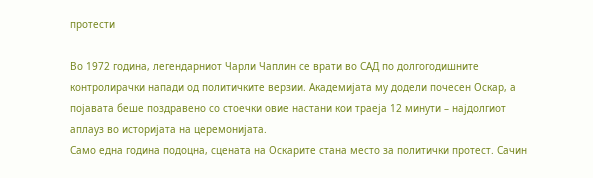протести

Во 1972 година, легендарниот Чарли Чаплин се врати во САД по долгогодишните контролирачки напади од политичките верзии. Академијата му додели почесен Оскар, а појавата беше поздравено со стоечки овие настани кои траеја 12 минути – најдолгиот аплауз во историјата на церемонијата.
Само една година подоцна, сцената на Оскарите стана место за политички протест. Сачин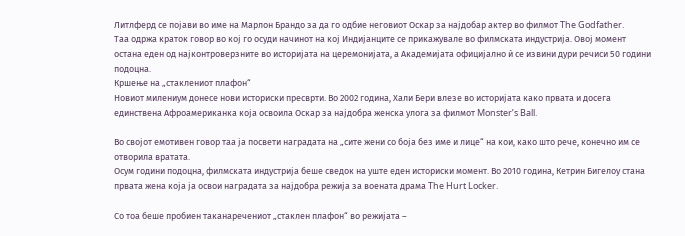Литлферд се појави во име на Марлон Брандо за да го одбие неговиот Оскар за најдобар актер во филмот The Godfather.
Таа одржа краток говор во кој го осуди начинот на кој Индијанците се прикажувале во филмската индустрија. Овој момент остана еден од најконтроверзните во историјата на церемонијата, а Академијата официјално ѝ се извини дури речиси 50 години подоцна.
Кршење на „стаклениот плафон“
Новиот милениум донесе нови историски пресврти. Во 2002 година, Хали Бери влезе во историјата како првата и досега единствена Афроамериканка која освоила Оскар за најдобра женска улога за филмот Monster’s Ball.

Во својот емотивен говор таа ја посвети наградата на „сите жени со боја без име и лице“ на кои, како што рече, конечно им се отворила вратата.
Осум години подоцна, филмската индустрија беше сведок на уште еден историски момент. Во 2010 година, Кетрин Бигелоу стана првата жена која ја освои наградата за најдобра режија за воената драма The Hurt Locker.

Со тоа беше пробиен таканаречениот „стаклен плафон“ во режијата –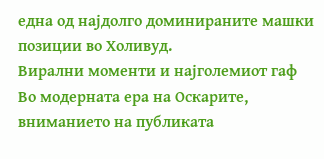една од најдолго доминираните машки позиции во Холивуд.
Вирални моменти и најголемиот гаф
Во модерната ера на Оскарите, вниманието на публиката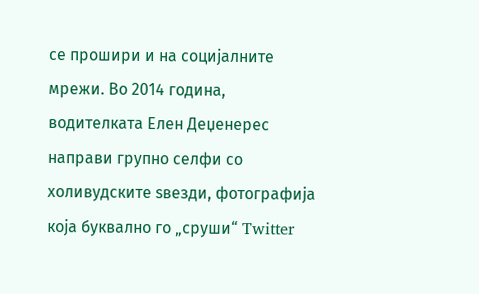се прошири и на социјалните мрежи. Во 2014 година, водителката Елен Деџенерес направи групно селфи со холивудските ѕвезди, фотографија која буквално го „сруши“ Twitter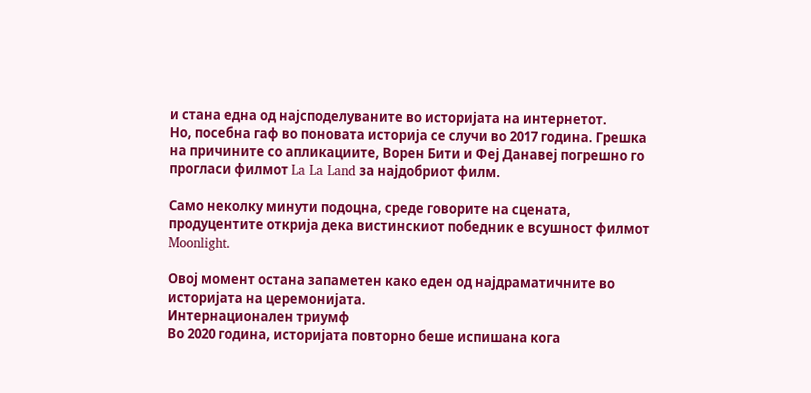и стана една од најсподелуваните во историјата на интернетот.
Но, посебна гаф во поновата историја се случи во 2017 година. Грешка на причините со апликациите, Ворен Бити и Феј Данавеј погрешно го прогласи филмот La La Land за најдобриот филм.

Само неколку минути подоцна, среде говорите на сцената, продуцентите открија дека вистинскиот победник е всушност филмот Moonlight.

Овој момент остана запаметен како еден од најдраматичните во историјата на церемонијата.
Интернационален триумф
Во 2020 година, историјата повторно беше испишана кога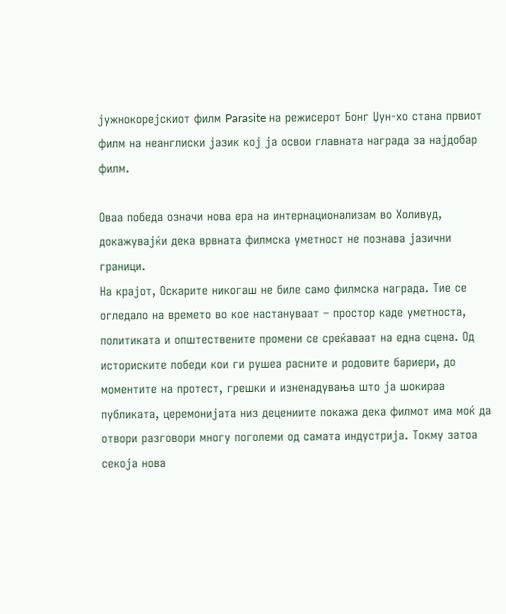јужнокорејскиот филм Parasite на режисерот Бонг Џун-хо стана првиот филм на неанглиски јазик кој ја освои главната награда за најдобар филм.

Оваа победа означи нова ера на интернационализам во Холивуд, докажувајќи дека врвната филмска уметност не познава јазични граници.
На крајот, Оскарите никогаш не биле само филмска награда. Тие се огледало на времето во кое настануваат – простор каде уметноста, политиката и општествените промени се среќаваат на една сцена. Од историските победи кои ги рушеа расните и родовите бариери, до моментите на протест, грешки и изненадувања што ја шокираа публиката, церемонијата низ децениите покажа дека филмот има моќ да отвори разговори многу поголеми од самата индустрија. Токму затоа секоја нова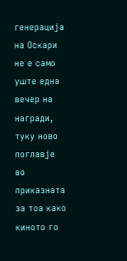генерација на Оскари не е само уште една вечер на награди, туку ново поглавје во приказната за тоа како киното го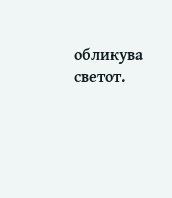обликува светот.